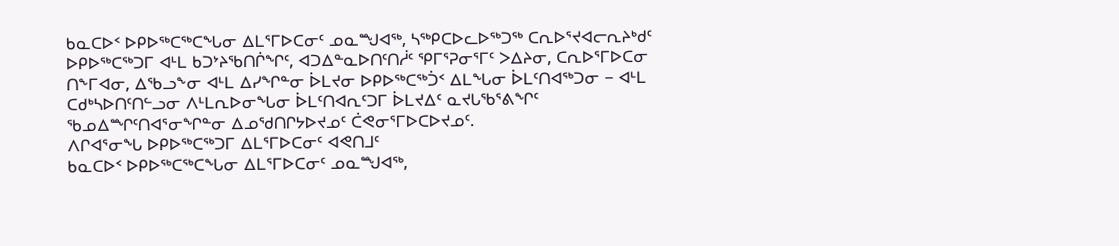ᑲᓇᑕᐅᑉ ᐅᑭᐅᖅᑕᖅᑕᖓᓂ ᐃᒪᕐᒥᐅᑕᓂᑦ ᓄᓇᙳᐊᖅ, ᓴᖅᑭᑕᐅᓚᐅᖅᑐᖅ ᑕᕆᐅᕐᔪᐊᓕᕆᔨᒃᑯᑦ ᐅᑭᐅᖅᑕᖅᑐᒥ ᐊᒻᒪ ᑲᑐᔾᔨᖃᑎᒌᖏᑦ, ᐊᑐᐃᓐᓇᐅᑎᑦᑎᓲᑦ ᕿᒥᕐᕈᓂᕐᒥᑦ ᐳᐃᔨᓂ, ᑕᕆᐅᕐᒥᐅᑕᓂ ᑎᖕᒥᐊᓂ, ᐃᖃᓗᖕᓂ ᐊᒻᒪ ᐃᓯᖏᓐᓂ ᐆᒪᔪᓂ ᐅᑭᐅᖅᑕᖅᑑᑉ ᐃᒪᖓᓂ ᐆᒪᑦᑎᐊᖅᑐᓂ − ᐊᒻᒪ ᑕᑯᒃᓴᐅᑎᑦᑎᓪᓗᓂ ᐱᒻᒪᕆᐅᓂᖓᓂ ᐆᒪᑦᑎᐊᕆᑦᑐᒥ ᐆᒪᔪᐃᑦ ᓇᔪᒐᖃᕐᕕᖏᑦ ᖃᓄᐃᙱᑦᑎᐊᕐᓂᖏᓐᓂ ᐃᓄᖁᑎᒋᔭᐅᔪᓄᑦ ᑖᕙᓂᕐᒥᐅᑕᐅᔪᓄᑦ.
ᐱᒋᐊᕐᓂᖓ ᐅᑭᐅᖅᑕᖅᑐᒥ ᐃᒪᕐᒥᐅᑕᓂᑦ ᐊᕙᑎᒧᑦ
ᑲᓇᑕᐅᑉ ᐅᑭᐅᖅᑕᖅᑕᖓᓂ ᐃᒪᕐᒥᐅᑕᓂᑦ ᓄᓇᙳᐊᖅ,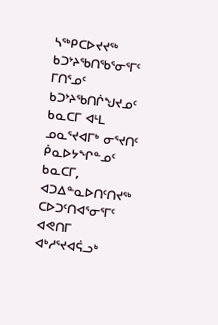ᓴᖅᑭᑕᐅᔪᔪᖅ ᑲᑐᔾᔨᖃᑎᖃᕐᓂᕐᒥᑦ ᒥᑎᕐᓄᑦ ᑲᑐᔾᔨᖃᑎᒌᖑᔪᓄᑦ ᑲᓇᑕᒥ ᐊᒻᒪ ᓄᓇᕐᔪᐊᒥᒃ ᓂᕐᔪᑎᑦ ᑮᓇᐅᔭᖏᓐᓄᑦ ᑲᓇᑕᒥ, ᐊᑐᐃᓐᓇᐅᑎᑦᑎᔪᖅ ᑕᐅᑐᑦᑎᐊᕐᓂᕐᒥᑦ ᐊᕙᑎᒥ ᐊᒃᓱᕐᔪᐊᕌᓗᒃ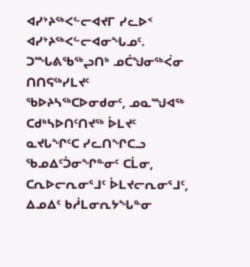ᐊᓯᔾᔨᖅᐸᓪᓕᐊᔪᒥ ᓯᓚᐅᑉ ᐊᓯᔾᔨᖅᐸᓪᓕᐊᓂᖓᓄᑦ.
ᑐᙵᕕᖃᖅᖢᑎᒃ ᓄᑖᖑᓂᖅᐹᓂ ᑎᑎᕋᖅᓯᒪᔪᑦ ᖃᐅᔨᓴᖅᑕᐅᓂᑯᓂᑦ, ᓄᓇᙳᐊᖅ ᑕᑯᒃᓴᐅᑎᑦᑎᔪᖅ ᐆᒪᔪᑦ ᓇᔪᒐᖏᑦᑕ ᓯᓚᑎᖏᑕᓗ ᖃᓄᐃᑦᑑᓂᖏᓐᓂᑦ ᑕᒫᓂ, ᑕᕆᐅᓕᕆᓂᕐᒧᑦ ᐆᒪᔪᓕᕆᓂᕐᒧᑦ, ᐃᓄᐃᑦ ᑲᓲᒪᓂᕆᔭᖓᓐᓂ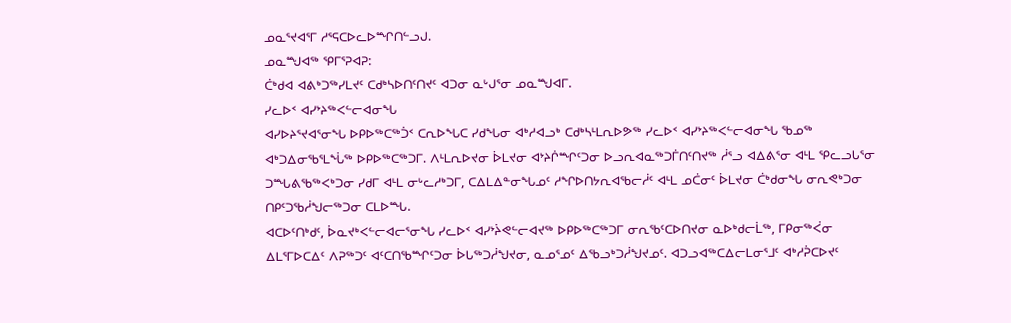ᓄᓇᕐᔪᐊᕐᒥ ᓱᕐᕋᑕᐅᓚᐅᙱᑎᓪᓗᒍ.
ᓄᓇᙳᐊᖅ ᕿᒥᕐᕈᐊᕈ:
ᑖᒃᑯᐊ ᐊᕕᒃᑐᖅᓯᒪᔪᑦ ᑕᑯᒃᓴᐅᑎᑦᑎᔪᑦ ᐊᑐᓂ ᓇᒡᒍᕐᓂ ᓄᓇᙳᐊᒥ.
ᓯᓚᐅᑉ ᐊᓯᔾᔨᖅᐸᓪᓕᐊᓂᖓ
ᐊᓯᐅᔨᕐᔪᐊᕐᓂᖓ ᐅᑭᐅᖅᑕᖅᑑᑉ ᑕᕆᐅᖓᑕ ᓯᑯᖓᓂ ᐊᒃᓱᐊᓗᒃ ᑕᑯᒃᓴᒻᒪᕆᐅᕗᖅ ᓯᓚᐅᑉ ᐊᓯᔾᔨᖅᐸᓪᓕᐊᓂᖓ ᖃᓄᖅ ᐊᒃᑐᐃᓂᖃᕐᒪᖔᖅ ᐅᑭᐅᖅᑕᖅᑐᒥ. ᐱᒻᒪᕆᐅᔪᓂ ᐆᒪᔪᓂ ᐊᔾᔨᒌᙱᑦᑐᓂ ᐅᓗᕆᐊᓇᖅᑐᒦᑎᑦᑎᔪᖅ ᓲᕐᓗ ᐊᐃᕕᕐᓂ ᐊᒻᒪ ᕿᓚᓗᒐᕐᓂ ᑐᙵᕕᖃᖅᐸᒃᑐᓂ ᓯᑯᒥ ᐊᒻᒪ ᓂᒡᓚᓱᒃᑐᒥ, ᑕᐃᒪᐃᓐᓂᖓᓄᑦ ᓱᖏᐅᑎᔭᕆᐊᖃᓕᓲᑦ ᐊᒻᒪ ᓄᑖᓂᑦ ᐆᒪᔪᓂ ᑖᒃᑯᓂᖓ ᓂᕆᕙᒃᑐᓂ ᑎᑭᑦᑐᖃᓲᖑᓕᖅᑐᓂ ᑕᒪᐅᙵ.
ᐊᑕᐅᑦᑎᒃᑯᑦ, ᐆᓇᔪᒃᐸᓪᓕᐊᓕᕐᓂᖓ ᓯᓚᐅᑉ ᐊᓯᔾᔩᕙᓪᓕᐊᔪᖅ ᐅᑭᐅᖅᑕᖅᑐᒥ ᓂᕆᖃᑦᑕᐅᑎᔪᓂ ᓇᐅᒃᑯᓕᒫᖅ, ᒥᑭᓂᖅᐹᓂ ᐃᒪᕐᒥᐅᑕᐃᑦ ᐱᕈᖅᑐᑦ ᐊᑦᑕᑎᖃᙱᑦᑐᓂ ᐆᒐᖅᑐᓲᖑᔪᓂ, ᓇᓄᕐᓄᑦ ᐃᖃᓗᒃᑐᓲᖑᔪᓄᑦ. ᐊᑐᓗᐊᖅᑕᐃᓕᒪᓂᕐᒧᑦ ᐊᒃᓱᕉᑕᐅᔪᑦ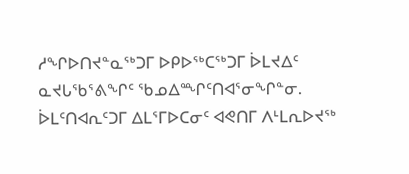ᓱᖏᐅᑎᔪᓐᓇᖅᑐᒥ ᐅᑭᐅᖅᑕᖅᑐᒥ ᐆᒪᔪᐃᑦ ᓇᔪᒐᖃᕐᕕᖏᑦ ᖃᓄᐃᙱᑦᑎᐊᕐᓂᖏᓐᓂ. ᐆᒪᑦᑎᐊᕆᑦᑐᒥ ᐃᒪᕐᒥᐅᑕᓂᑦ ᐊᕙᑎᒥ ᐱᒻᒪᕆᐅᔪᖅ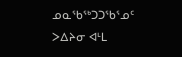ᓄᓇᖃᖅᑐᑐᖃᕐᓄᑦ ᐳᐃᔨᓂ ᐊᒻᒪ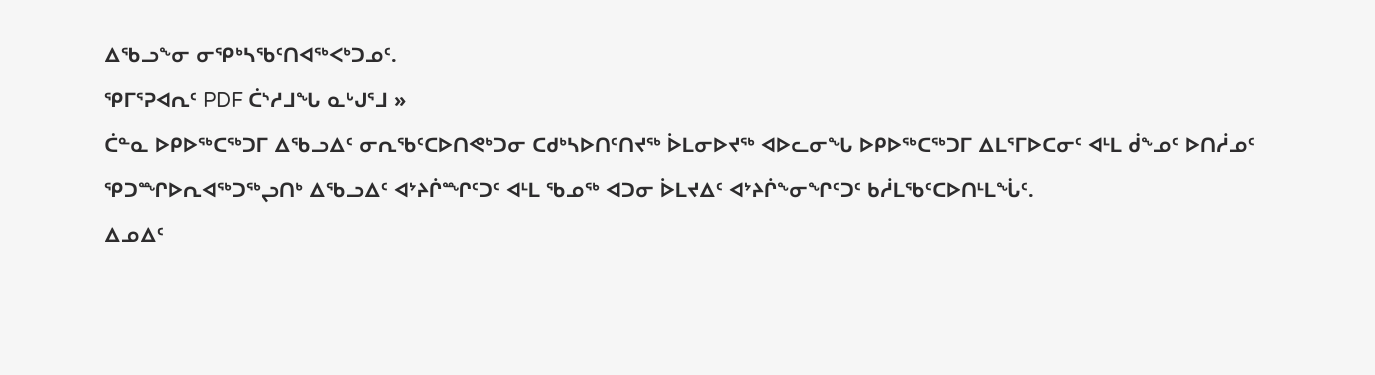ᐃᖃᓗᖕᓂ ᓂᕿᒃᓴᖃᑦᑎᐊᖅᐸᒃᑐᓄᑦ.
ᕿᒥᕐᕈᐊᕆᑦ PDF ᑖᔅᓱᒧᖓ ᓇᒡᒍᕐᒧ »
ᑖᓐᓇ ᐅᑭᐅᖅᑕᖅᑐᒥ ᐃᖃᓗᐃᑦ ᓂᕆᖃᑦᑕᐅᑎᕙᒃᑐᓂ ᑕᑯᒃᓴᐅᑎᑦᑎᔪᖅ ᐆᒪᓂᐅᔪᖅ ᐊᐅᓚᓂᖓ ᐅᑭᐅᖅᑕᖅᑐᒥ ᐃᒪᕐᒥᐅᑕᓂᑦ ᐊᒻᒪ ᑰᖕᓄᑦ ᐅᑎᓲᓄᑦ ᕿᑐᙱᐅᕆᐊᖅᑐᖅᖢᑎᒃ ᐃᖃᓗᐃᑦ ᐊᔾᔨᒌᙱᑦᑐᑦ ᐊᒻᒪ ᖃᓄᖅ ᐊᑐᓂ ᐆᒪᔪᐃᑦ ᐊᔾᔨᒌᖕᓂᖏᑦᑐᑦ ᑲᓲᒪᖃᑦᑕᐅᑎᒻᒪᖔᑦ.
ᐃᓄᐃᑦ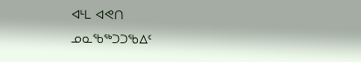ᐊᒻᒪ ᐊᕙᑎ
ᓄᓇᖃᖅᑐᑐᖃᐃᑦ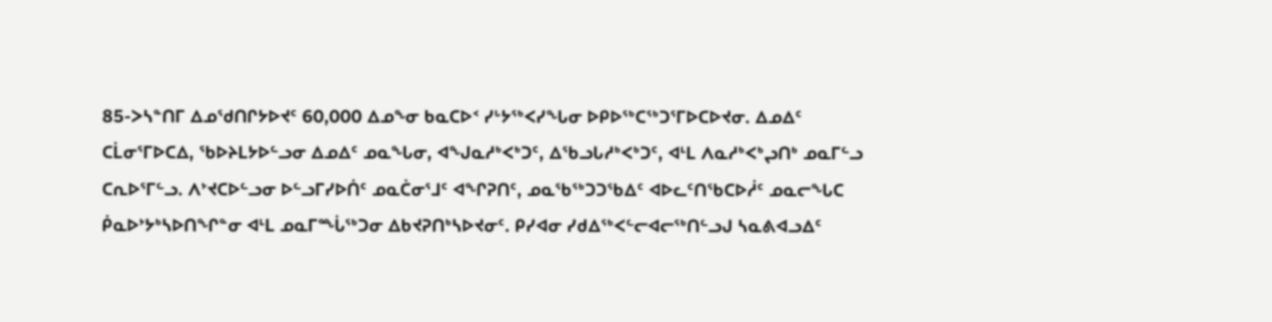85-ᐳᓴᓐᑎᒥ ᐃᓄᖁᑎᒋᔭᐅᔪᑦ 60,000 ᐃᓄᖕᓂ ᑲᓇᑕᐅᑉ ᓯᒡᔭᖅᐸᓯᖓᓂ ᐅᑭᐅᖅᑕᖅᑐᕐᒥᐅᑕᐅᔪᓂ. ᐃᓄᐃᑦ ᑕᒫᓂᕐᒥᐅᑕᐃ, ᖃᐅᔨᒪᔭᐅᓪᓗᓂ ᐃᓄᐃᑦ ᓄᓇᖓᓂ, ᐊᖑᓇᓱᒃᐸᒃᑐᑦ, ᐃᖃᓗᒐᓱᒃᐸᒃᑐᑦ, ᐊᒻᒪ ᐱᓇᓱᒃᐸᒃᖢᑎᒃ ᓄᓇᒥᓪᓗ ᑕᕆᐅᕐᒥᓪᓗ. ᐱᔾᔪᑕᐅᓪᓗᓂ ᐅᓪᓗᒥᓯᐅᑏᑦ ᓄᓇᑖᓂᕐᒧᑦ ᐊᖏᕈᑎᑦ, ᓄᓇᖃᖅᑐᑐᖃᐃᑦ ᐊᐅᓚᑦᑎᖃᑕᐅᓲᑦ ᓄᓇᓕᖓᑕ ᑮᓇᐅᔾᔭᒃᓴᐅᑎᖏᓐᓂ ᐊᒻᒪ ᓄᓇᒥᙶᖅᑐᓂ ᐃᑲᔪᕈᑎᒃᓴᐅᔪᓂᑦ. ᑭᓯᐊᓂ ᓯᑯᐃᖅᐸᓪᓕᐊᓕᖅᑎᓪᓗᒍ ᓴᓇᕕᐊᓗᐃᑦ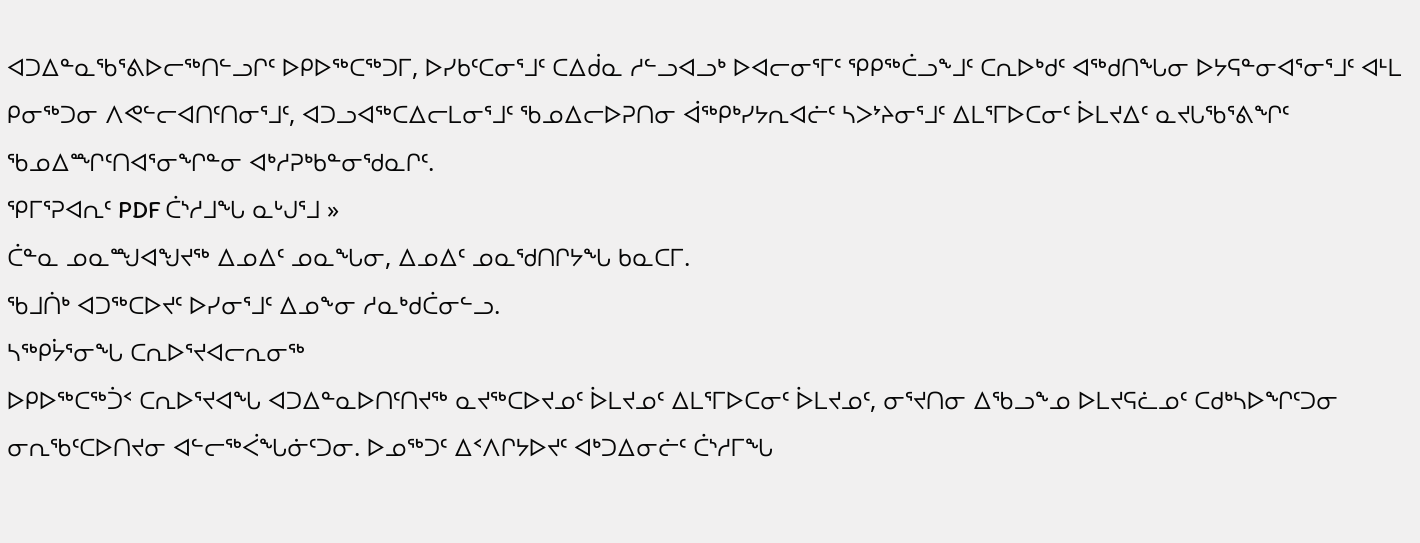ᐊᑐᐃᓐᓇᖃᕐᕕᐅᓕᖅᑎᓪᓗᒋᑦ ᐅᑭᐅᖅᑕᖅᑐᒥ, ᐅᓯᑲᑦᑕᓂᕐᒧᑦ ᑕᐃᑰᓇ ᓱᓪᓗᐊᓗᒃ ᐅᐊᓕᓂᕐᒥᑦ ᕿᑭᖅᑖᓗᖕᒧᑦ ᑕᕆᐅᒃᑯᑦ ᐊᖅᑯᑎᖓᓂ ᐅᔭᕋᓐᓂᐊᕐᓂᕐᒧᑦ ᐊᒻᒪ ᑭᓂᖅᑐᓂ ᐱᕙᓪᓕᐊᑎᑦᑎᓂᕐᒧᑦ, ᐊᑐᓗᐊᖅᑕᐃᓕᒪᓂᕐᒧᑦ ᖃᓄᐃᓕᐅᕈᑎᓂ ᐋᖅᑭᒃᓯᔭᕆᐊᓖᑦ ᓴᐳᔾᔨᓂᕐᒧᑦ ᐃᒪᕐᒥᐅᑕᓂᑦ ᐆᒪᔪᐃᑦ ᓇᔪᒐᖃᕐᕕᖏᑦ ᖃᓄᐃᙱᑦᑎᐊᕐᓂᖏᓐᓂ ᐊᒃᓱᕈᒃᑲᓐᓂᖁᓇᒋᑦ.
ᕿᒥᕐᕈᐊᕆᑦ PDF ᑖᔅᓱᒧᖓ ᓇᒡᒍᕐᒧ »
ᑖᓐᓇ ᓄᓇᙳᐊᖑᔪᖅ ᐃᓄᐃᑦ ᓄᓇᖓᓂ, ᐃᓄᐃᑦ ᓄᓇᖁᑎᒋᔭᖓ ᑲᓇᑕᒥ.
ᖃᒧᑏᒃ ᐊᑐᖅᑕᐅᔪᑦ ᐅᓯᓂᕐᒧᑦ ᐃᓄᖕᓂ ᓱᓇᒃᑯᑖᓂᓪᓗ.
ᓴᖅᑭᔮᕐᓂᖓ ᑕᕆᐅᕐᔪᐊᓕᕆᓂᖅ
ᐅᑭᐅᖅᑕᖅᑑᑉ ᑕᕆᐅᕐᔪᐊᖓ ᐊᑐᐃᓐᓇᐅᑎᑦᑎᔪᖅ ᓇᔪᖅᑕᐅᔪᓄᑦ ᐆᒪᔪᓄᑦ ᐃᒪᕐᒥᐅᑕᓂᑦ ᐆᒪᔪᓄᑦ, ᓂᕐᔪᑎᓂ ᐃᖃᓗᖕᓄ ᐅᒪᔪᕋᓛᓄᑦ ᑕᑯᒃᓴᐅᖏᑦᑐᓂ ᓂᕆᖃᑦᑕᐅᑎᔪᓂ ᐊᓪᓕᖅᐹᖓᓃᑦᑐᓂ. ᐅᓄᖅᑐᑦ ᐃᑉᐱᒋᔭᐅᔪᑦ ᐊᒃᑐᐃᓂᓖᑦ ᑖᔅᓱᒥᖓ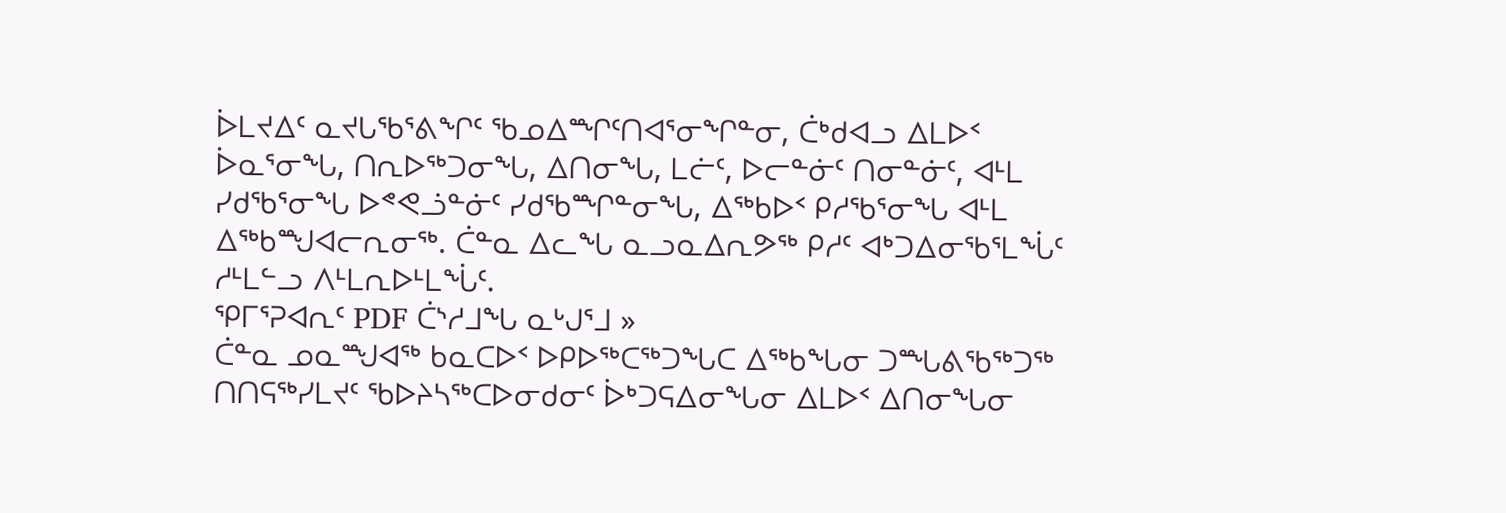ᐆᒪᔪᐃᑦ ᓇᔪᒐᖃᕐᕕᖏᑦ ᖃᓄᐃᙱᑦᑎᐊᕐᓂᖏᓐᓂ, ᑖᒃᑯᐊᓗ ᐃᒪᐅᑉ ᐆᓇᕐᓂᖓ, ᑎᕆᐅᖅᑐᓂᖓ, ᐃᑎᓂᖓ, ᒪᓖᑦ, ᐅᓕᓐᓃᑦ ᑎᓂᓐᓃᑦ, ᐊᒻᒪ ᓯᑯᖃᕐᓂᖓ ᐅᕝᕙᓘᓐᓃᑦ ᓯᑯᖃᙱᓐᓂᖓ, ᐃᖅᑲᐅᑉ ᑭᓱᖃᕐᓂᖓ ᐊᒻᒪ ᐃᖅᑲᙳᐊᓕᕆᓂᖅ. ᑖᓐᓇ ᐃᓚᖓ ᓇᓗᓇᐃᕆᕗᖅ ᑭᓱᑦ ᐊᒃᑐᐃᓂᖃᕐᒪᖔᑦ ᓱᒻᒪᓪᓗ ᐱᒻᒪᕆᐅᒻᒪᖔᑦ.
ᕿᒥᕐᕈᐊᕆᑦ PDF ᑖᔅᓱᒧᖓ ᓇᒡᒍᕐᒧ »
ᑖᓐᓇ ᓄᓇᙳᐊᖅ ᑲᓇᑕᐅᑉ ᐅᑭᐅᖅᑕᖅᑐᖓᑕ ᐃᖅᑲᖓᓂ ᑐᙵᕕᖃᖅᑐᖅ ᑎᑎᕋᖅᓯᒪᔪᑦ ᖃᐅᔨᓴᖅᑕᐅᓂᑯᓂᑦ ᐆᒃᑐᕋᐃᓂᖓᓂ ᐃᒪᐅᑉ ᐃᑎᓂᖓᓂ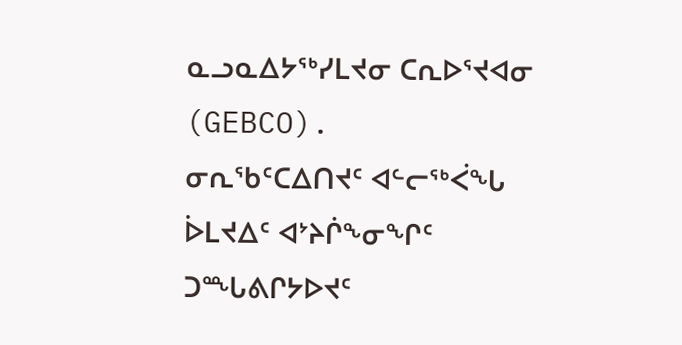ᓇᓗᓇᐃᔭᖅᓯᒪᔪᓂ ᑕᕆᐅᕐᔪᐊᓂ (GEBCO).
ᓂᕆᖃᑦᑕᐃᑎᔪᑦ ᐊᓪᓕᖅᐹᖓ
ᐆᒪᔪᐃᑦ ᐊᔾᔨᒌᖕᓂᖏᑦ ᑐᙵᕕᒋᔭᐅᔪᑦ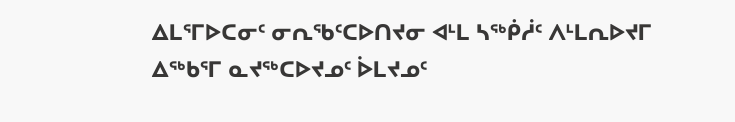ᐃᒪᕐᒥᐅᑕᓂᑦ ᓂᕆᖃᑦᑕᐅᑎᔪᓂ ᐊᒻᒪ ᓴᖅᑮᓲᑦ ᐱᒻᒪᕆᐅᔪᒥ ᐃᖅᑲᕐᒥ ᓇᔪᖅᑕᐅᔪᓄᑦ ᐆᒪᔪᓄᑦ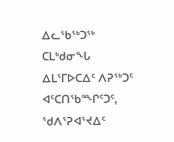ᐃᓚᖃᖅᑐᖅ ᑕᒪᒃᑯᓂᖓ ᐃᒪᕐᒥᐅᑕᐃᑦ ᐱᕈᖅᑐᑦ ᐊᑦᑕᑎᖃᙱᑦᑐᑦ, ᖁᐱᕐᕈᐊᕐᔪᐃᑦ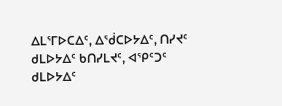ᐃᒪᕐᒥᐅᑕᐃᑦ, ᐃᖂᑕᐅᔭᐃᑦ, ᑎᓯᔪᑦ ᑯᒪᐅᔭᐃᑦ ᑲᑎᓯᒪᔪᑦ, ᐊᕿᑦᑐᑦ ᑯᒪᐅᔭᐃᑦ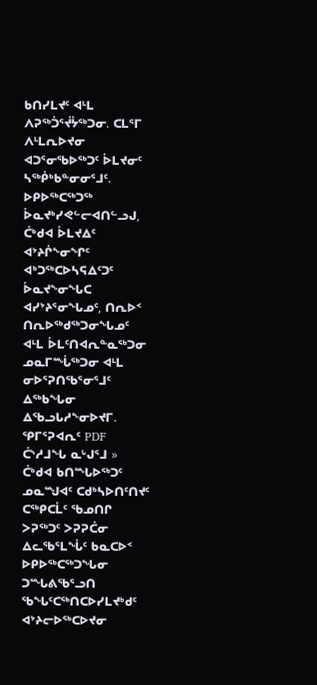ᑲᑎᓯᒪᔪᑦ ᐊᒻᒪ ᐱᕈᖅᑑᕐᔫᔮᖅᑐᓂ. ᑕᒪᕐᒥ ᐱᒻᒪᕆᐅᔪᓂ ᐊᑐᕐᓂᖃᐅᖅᑐᑦ ᐆᒪᔪᓂᑦ ᓴᖅᑮᒃᑲᓐᓂᓂᕐᒧᑦ. ᐅᑭᐅᖅᑕᖅᑐᖅ ᐆᓇᔪᒃᓯᕙᓪᓕᐊᑎᓪᓗᒍ, ᑖᒃᑯᐊ ᐆᒪᔪᐃᑦ ᐊᔾᔨᒌᖕᓂᖏᑦ ᐊᒃᑐᖅᑕᐅᓴᕋᐃᑦᑐᑦ ᐆᓇᔪᖕᓂᖓᑕ ᐊᓯᔾᔨᕐᓂᖓᓄᑦ, ᑎᕆᐅᑉ ᑎᕆᐅᖅᑯᖅᑐᓂᖓᓄᑦ ᐊᒻᒪ ᐆᒪᑦᑎᐊᕆᓐᓇᖅᑐᓂ ᓄᓇᒥᙶᖅᑐᓂ ᐊᒻᒪ ᓂᐅᕐᕈᑎᖃᕐᓂᕐᒧᑦ ᐃᖅᑲᖓᓂ ᐃᖃᓗᒐᓱᖕᓂᐅᔪᒥ.
ᕿᒥᕐᕈᐊᕆᑦ PDF ᑖᔅᓱᒧᖓ ᓇᒡᒍᕐᒧ »
ᑖᒃᑯᐊ ᑲᑎᙵᐅᖅᑐᑦ ᓄᓇᙳᐊᑦ ᑕᑯᒃᓴᐅᑎᑦᑎᔪᑦ ᑕᖅᑭᑕᒫᑦ ᖃᓄᑎᒋ ᐳᕈᖅᑐᑦ ᐳᕈᕈᑖᓂ ᐃᓚᖃᕐᒪᖔᑦ ᑲᓇᑕᐅᑉ ᐅᑭᐅᖅᑕᖅᑐᖓᓂ ᑐᙵᕕᖃᕐᓗᑎ ᖃᖓᑦᑕᖅᑎᑕᐅᓯᒪᔪᒃᑯᑦ ᐊᔾᔨᓕᐅᖅᑕᐅᔪᓂ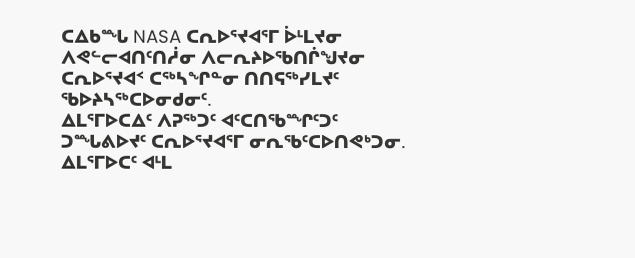ᑕᐃᑲᙵ NASA ᑕᕆᐅᕐᔪᐊᕐᒥ ᐆᒻᒪᔪᓂ ᐱᕙᓪᓕᐊᑎᑦᑎᓲᓂ ᐱᓕᕆᔨᐅᖃᑎᒌᖑᔪᓂ ᑕᕆᐅᕐᔪᐊᑉ ᑕᖅᓴᖏᓐᓂ ᑎᑎᕋᖅᓯᒪᔪᑦ ᖃᐅᔨᓴᖅᑕᐅᓂᑯᓂᑦ.
ᐃᒪᕐᒥᐅᑕᐃᑦ ᐱᕈᖅᑐᑦ ᐊᑦᑕᑎᖃᙱᑦᑐᑦ ᑐᙵᕕᐅᔪᑦ ᑕᕆᐅᕐᔪᐊᕐᒥ ᓂᕆᖃᑦᑕᐅᑎᕙᒃᑐᓂ.
ᐃᒪᕐᒥᐅᑕᑦ ᐊᒻᒪ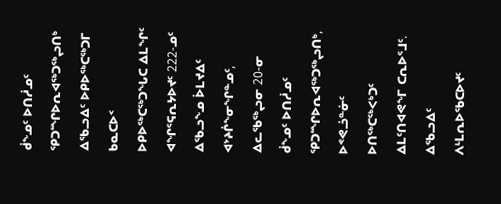ᑰᖕᓄᑦ ᐅᑎᓲᓄᑦ ᕿᑐᙱᐅᕆᐊᖅᑐᖅᖢᑎᒃ ᐃᖃᓗᐃᑦ ᐅᑭᐅᖅᑕᖅᑐᒥ
ᑲᓇᑕᐅᑉ ᐅᑭᐅᖅᑕᖅᑐᖓᑕ ᐃᒪᖏᑦ ᐊᖏᕐᕋᕆᔭᐅᔪᑦ 222-ᓄᑦ ᐃᖃᓗᖕᓄ ᐆᒪᔪᐃᑦ ᐊᔾᔨᒌᖕᓂᖏᓐᓄᑦ, ᐃᓚᖃᖅᖢᓂ 20-ᓂ ᑰᖕᓄᑦ ᐅᑎᓲᓄᑦ ᕿᑐᙱᐅᕆᐊᖅᑐᖅᖢᑎᒃ, ᐅᕝᕙᓘᓐᓃᑦ ᐅᑎᖅᑕᖅᐸᒃᑐᑦ ᐃᒪᑦᑎᐊᕙᖕᒥ ᑕᕆᐅᕐᒧᑦ. ᐃᖃᓗᐃᑦ ᐱᒻᒪᕆᐅᖃᑕᐅᔪᑦ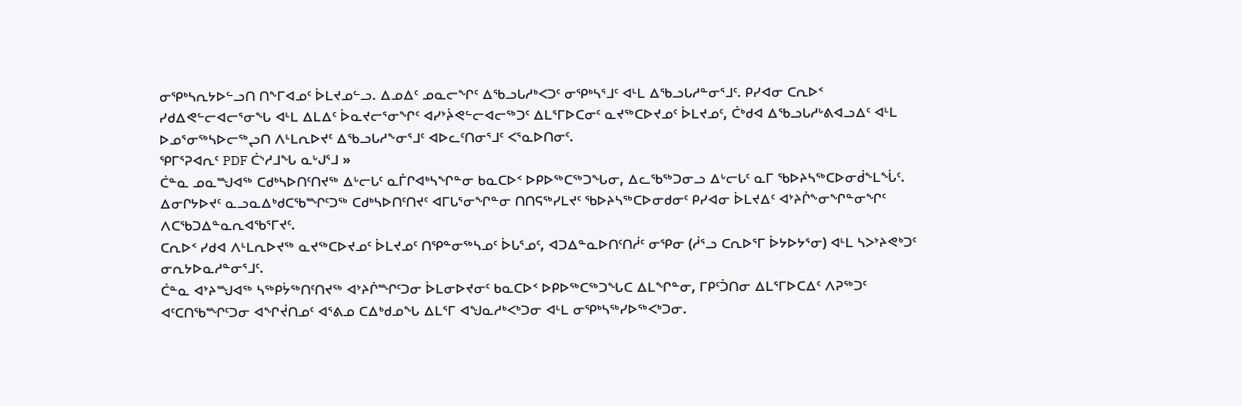ᓂᕿᒃᓴᕆᔭᐅᓪᓗᑎ ᑎᖕᒥᐊᓄᑦ ᐆᒪᔪᓄᓪᓗ. ᐃᓄᐃᑦ ᓄᓇᓕᖏᑦ ᐃᖃᓗᒐᓱᒃᐸᑐᑦ ᓂᕿᒃᓴᕐᒧᑦ ᐊᒻᒪ ᐃᖃᓗᒐᓱᓐᓂᕐᒧᑦ. ᑭᓯᐊᓂ ᑕᕆᐅᑉ ᓯᑯᐃᕙᓪᓕᐊᓕᕐᓂᖓ ᐊᒻᒪ ᐃᒪᐃᑦ ᐆᓇᔪᓕᕐᓂᖏᑦ ᐊᓯᔾᔩᕙᓪᓕᐊᓕᖅᑐᑦ ᐃᒪᕐᒥᐅᑕᓂᑦ ᓇᔪᖅᑕᐅᔪᓄᑦ ᐆᒪᔪᓄᑦ, ᑖᒃᑯᐊ ᐃᖃᓗᒐᓱᒡᕕᐊᓗᐃᑦ ᐊᒻᒪ ᐅᓄᕐᓂᖅᓴᐅᓕᖅᖢᑎ ᐱᒻᒪᕆᐅᔪᑦ ᐃᖃᓗᒐᓱᖕᓂᕐᒧᑦ ᐊᐅᓚᑦᑎᓂᕐᒧᑦ ᐸᕐᓇᐅᑎᓂᑦ.
ᕿᒥᕐᕈᐊᕆᑦ PDF ᑖᔅᓱᒧᖓ ᓇᒡᒍᕐᒧ »
ᑖᓐᓇ ᓄᓇᙳᐊᖅ ᑕᑯᒃᓴᐅᑎᑦᑎᔪᖅ ᐃᒡᓕᒐᑦ ᓇᒦᒋᐊᒃᓴᖏᓐᓂ ᑲᓇᑕᐅᑉ ᐅᑭᐅᖅᑕᖅᑐᖓᓂ, ᐃᓚᖃᖅᑐᓂᓗ ᐃᒡᓕᒐᑦ ᓇᒥ ᖃᐅᔨᓴᖅᑕᐅᓂᑰᖕᒪᖔᑦ. ᐃᓂᒋᔭᐅᔪᑦ ᓇᓗᓇᐃᒃᑯᑕᖃᙱᑦᑐᖅ ᑕᑯᒃᓴᐅᑎᑦᑎᔪᑦ ᐊᒥᒐᕐᓂᖏᓐᓂ ᑎᑎᕋᖅᓯᒪᔪᑦ ᖃᐅᔨᓴᖅᑕᐅᓂᑯᓂᑦ ᑭᓯᐊᓂ ᐆᒪᔪᐃᑦ ᐊᔾᔨᒌᖕᓂᖏᓐᓂᖏᑦ ᐱᑕᖃᑐᐃᓐᓇᕆᐊᖃᕐᒥᔪᑦ.
ᑕᕆᐅᑉ ᓯᑯᐊ ᐱᒻᒪᕆᐅᔪᖅ ᓇᔪᖅᑕᐅᔪᓄᑦ ᐆᒪᔪᓄᑦ ᑎᕿᓐᓂᖅᓴᓄᑦ ᐆᒐᕐᓄᑦ, ᐊᑐᐃᓐᓇᐅᑎᑦᑎᓲᑦ ᓂᕿᓂ (ᓲᕐᓗ ᑕᕆᐅᕐᒥ ᐆᔭᐅᔭᕐᓂ) ᐊᒻᒪ ᓴᐳᔾᔨᕙᒃᑐᑦ ᓂᕆᔭᐅᓇᓱᓐᓂᕐᒧᑦ.
ᑖᓐᓇ ᐊᔾᔨᙳᐊᖅ ᓴᖅᑭᔮᖅᑎᑦᑎᔪᖅ ᐊᔾᔨᒌᙱᑦᑐᓂ ᐆᒪᓂᐅᔪᓂᑦ ᑲᓇᑕᐅᑉ ᐅᑭᐅᖅᑕᖅᑐᖓᑕ ᐃᒪᖏᓐᓂ, ᒥᑭᑦᑑᑎᓂ ᐃᒪᕐᒥᐅᑕᐃᑦ ᐱᕈᖅᑐᑦ ᐊᑦᑕᑎᖃᙱᑦᑐᓂ ᐊᖏᔫᑎᓄᑦ ᐊᕐᕕᓄ ᑕᐃᒃᑯᓄᖓ ᐃᒪᕐᒥ ᐊᖑᓇᓱᒃᐸᒃᑐᓂ ᐊᒻᒪ ᓂᕿᒃᓴᖅᓯᐅᖅᐸᒃᑐᓂ.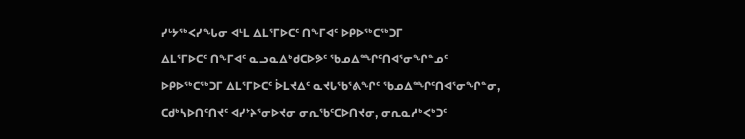ᓯᒡᔭᖅᐸᓯᖓᓂ ᐊᒻᒪ ᐃᒪᕐᒥᐅᑕᑦ ᑎᖕᒥᐊᑦ ᐅᑭᐅᖅᑕᖅᑐᒥ
ᐃᒪᕐᒥᐅᑕᑦ ᑎᖕᒥᐊᑦ ᓇᓗᓇᐃᒃᑯᑕᐅᕗᑦ ᖃᓄᐃᙱᑦᑎᐊᕐᓂᖏᓐᓄᑦ ᐅᑭᐅᖅᑕᖅᑐᒥ ᐃᒪᕐᒥᐅᑕᑦ ᐆᒪᔪᐃᑦ ᓇᔪᒐᖃᕐᕕᖏᑦ ᖃᓄᐃᙱᑦᑎᐊᕐᓂᖏᓐᓂ, ᑕᑯᒃᓴᐅᑎᑦᑎᔪᑦ ᐊᓯᔾᔨᕐᓂᐅᔪᓂ ᓂᕆᖃᑦᑕᐅᑎᔪᓂ, ᓂᕆᓇᓱᒃᐸᒃᑐᑦ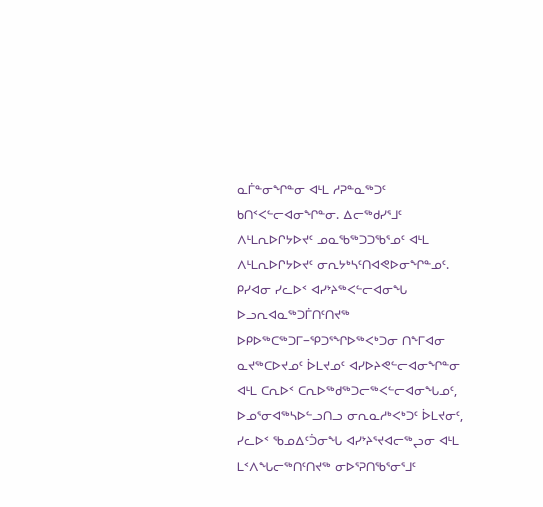ᓇᒦᓐᓂᖏᓐᓂ ᐊᒻᒪ ᓱᕈᓐᓇᖅᑐᑦ ᑲᑎᑉᐸᓪᓕᐊᓂᖏᓐᓂ. ᐃᓕᖅᑯᓯᕐᒧᑦ ᐱᒻᒪᕆᐅᒋᔭᐅᔪᑦ ᓄᓇᖃᖅᑐᑐᖃᕐᓄᑦ ᐊᒻᒪ ᐱᒻᒪᕆᐅᒋᔭᐅᔪᑦ ᓂᕆᔭᒃᓴᑦᑎᐊᕙᐅᓂᖏᓐᓄᑦ. ᑭᓯᐊᓂ ᓯᓚᐅᑉ ᐊᓯᔾᔨᖅᐸᓪᓕᐊᓂᖓ ᐅᓗᕆᐊᓇᖅᑐᒦᑎᑦᑎᔪᖅ ᐅᑭᐅᖅᑕᖅᑐᒥ−ᕿᑐᕐᖏᐅᖅᐸᒃᑐᓂ ᑎᖕᒥᐊᓂ ᓇᔪᖅᑕᐅᔪᓄᑦ ᐆᒪᔪᓄᑦ ᐊᓯᐅᔨᕙᓪᓕᐊᓂᖏᓐᓂ ᐊᒻᒪ ᑕᕆᐅᑉ ᑕᕆᐅᖅᑯᖅᑐᓕᖅᐸᓪᓕᐊᓂᖓᓄᑦ, ᐅᓄᕐᓂᐊᖅᓴᐅᓪᓗᑎᓗ ᓂᕆᓇᓱᒃᐸᒃᑐᑦ ᐆᒪᔪᓂᑦ, ᓯᓚᐅᑉ ᖃᓄᐃᑦᑑᓂᖓ ᐊᓯᔾᔨᕐᔪᐊᓕᖅᖢᓂ ᐊᒻᒪ ᒪᑉᐱᖓᓕᖅᑎᑦᑎᔪᖅ ᓂᐅᕐᕈᑎᖃᕐᓂᕐᒧᑦ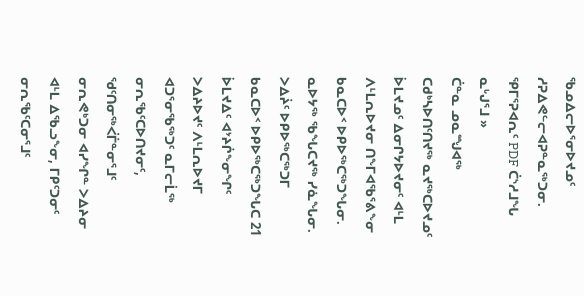ᖃᓄᐃᓕᐅᕐᓂᐅᔪᓄᑦ ᓱᕈᐃᕙᓪᓕᐊᕈᓐᓇᖅᑐᓂ.
ᕿᒥᕐᕈᐊᕆᑦ PDF ᑖᔅᓱᒧᖓ ᓇᒡᒍᕐᒧ »
ᑖᓐᓇ ᓄᓇᙳᐊᖅ ᑕᑯᒃᓴᐅᑎᑦᑎᔪᖅ ᓇᔪᖅᑕᐅᔪᓄᑦ ᐆᒪᔪᓄᑦ ᐃᓂᒋᔭᐅᔪᓂᑦ ᐊᒻᒪ ᐱᒻᒪᕆᐅᔪᓂ ᑎᖕᒥᐊᖃᕐᕕᖕᓂ ᑲᓇᑕᐅᑉ ᐅᑭᐅᖅᑕᖅᑐᖓᓂ.
ᓇᐅᔭᖅ ᖃᖓᑕᔪᖅ ᓯᓈᖓᓂ.
ᐳᐃᔩᑦ ᐅᑭᐅᖅᑕᖅᑐᒥ
ᑲᓇᑕᐅᑉ ᐅᑭᐅᖅᑕᖅᑐᖓᑕ 21 ᐆᒪᔪᐃᑦ ᐊᔾᔨᒌᖕᓂᖏᑦ ᐳᐃᔨᐅᔪᑦ ᐱᒻᒪᕆᐅᔪᒥ ᐊᑐᕐᓂᖃᖅᑐᑦ ᓇᒥᓕᒫᖅ ᓂᕆᖃᑦᑕᐅᑎᔪᓂᑦ, ᖁᑦᑎᓂᖅᐹᒦᓐᓂᕐᒧᑦ ᓂᕆᕙᒃᑐᓂ ᐊᓯᖏᓐ ᐳᐃᔨᓂ ᐊᒻᒪ ᐃᖃᓗᖕᓂ, ᒥᑭᑦᑐᓂᑦ ᓂᕆᖃᑦᑕᓂᕐᒧᑦ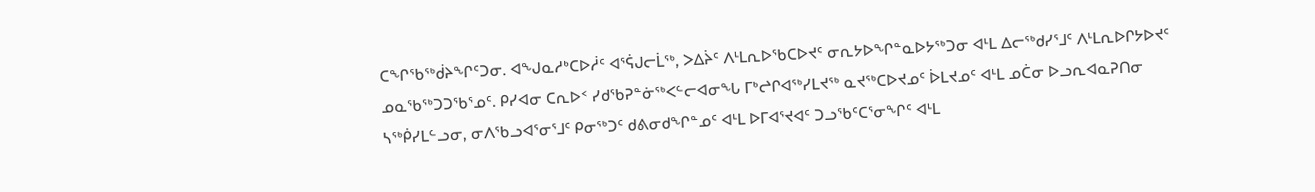ᑕᖏᖃᖅᑰᔨᖏᑦᑐᓂ. ᐊᖑᓇᓱᒃᑕᐅᓲᑦ ᐊᕐᕌᒍᓕᒫᖅ, ᐳᐃᔩᑦ ᐱᒻᒪᕆᐅᖃᑕᐅᔪᑦ ᓂᕆᔭᐅᖏᓐᓇᐅᔭᖅᑐᓂ ᐊᒻᒪ ᐃᓕᖅᑯᓯᕐᒧᑦ ᐱᒻᒪᕆᐅᒋᔭᐅᔪᑦ ᓄᓇᖃᖅᑐᑐᖃᕐᓄᑦ. ᑭᓯᐊᓂ ᑕᕆᐅᑉ ᓯᑯᖃᕈᓐᓃᖅᐸᓪᓕᐊᓂᖓ ᒥᒃᖠᒋᐊᖅᓯᒪᔪᖅ ᓇᔪᖅᑕᐅᔪᓄᑦ ᐆᒪᔪᓄᑦ ᐊᒻᒪ ᓄᑖᓂ ᐅᓗᕆᐊᓇᕈᑎᓂ ᓴᖅᑮᓯᒪᓪᓗᓂ, ᓂᐱᖃᓗᐊᕐᓂᕐᒧᑦ ᑭᓂᖅᑐᑦ ᑯᕕᓂᑯᖏᓐᓄᑦ ᐊᒻᒪ ᐅᒥᐊᕐᔪᐊᑦ ᑐᓗᖃᑦᑕᕐᓂᖏᑦ ᐊᒻᒪ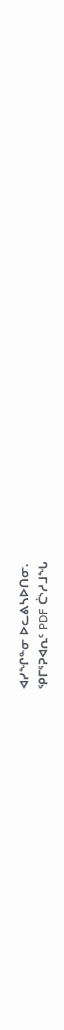ᐊᓯᖏᓐᓂ ᐅᓚᕕᓴᐅᑎᓂ.
ᕿᒥᕐᕈᐊᕆᑦ PDF ᑖᔅᓱᒧᖓ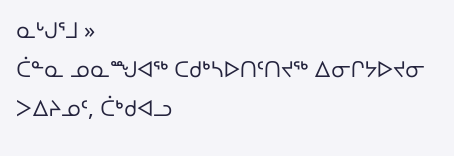ᓇᒡᒍᕐᒧ »
ᑖᓐᓇ ᓄᓇᙳᐊᖅ ᑕᑯᒃᓴᐅᑎᑦᑎᔪᖅ ᐃᓂᒋᔭᐅᔪᓂ ᐳᐃᔨᓄᑦ, ᑖᒃᑯᐊᓗ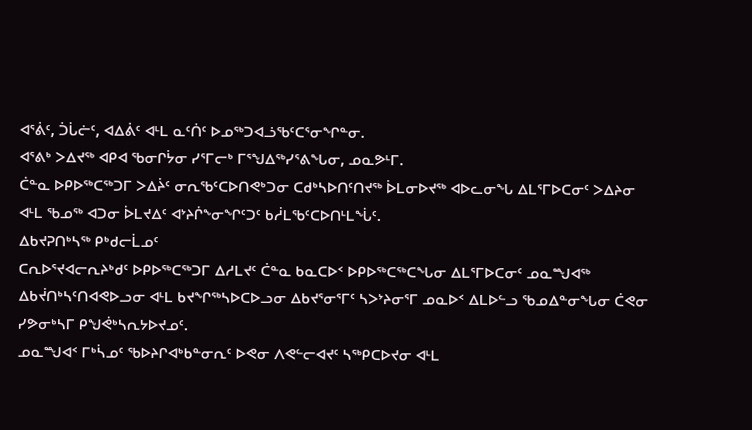ᐊᕐᕖᑦ, ᑑᒑᓖᑦ, ᐊᐃᕖᑦ ᐊᒻᒪ ᓇᑦᑏᑦ ᐅᓄᖅᑐᐊᓘᖃᑦᑕᕐᓂᖏᓐᓂ.
ᐊᕐᕕᒃ ᐳᐃᔪᖅ ᐊᑭᐊ ᖃᓂᒋᔮᓂ ᓯᕐᒥᓕᒃ ᒥᕐᖑᐃᖅᓯᕐᕕᖓᓂ, ᓄᓇᕗᒻᒥ.
ᑖᓐᓇ ᐅᑭᐅᖅᑕᖅᑐᒥ ᐳᐃᔩᑦ ᓂᕆᖃᑦᑕᐅᑎᕙᒃᑐᓂ ᑕᑯᒃᓴᐅᑎᑦᑎᔪᖅ ᐆᒪᓂᐅᔪᖅ ᐊᐅᓚᓂᖓ ᐃᒪᕐᒥᐅᑕᓂᑦ ᐳᐃᔨᓂ ᐊᒻᒪ ᖃᓄᖅ ᐊᑐᓂ ᐆᒪᔪᐃᑦ ᐊᔾᔨᒌᖕᓂᖏᑦᑐᑦ ᑲᓲᒪᖃᑦᑕᐅᑎᒻᒪᖔᑦ.
ᐃᑲᔪᕈᑎᒃᓴᖅ ᑭᒃᑯᓕᒫᓄᑦ
ᑕᕆᐅᕐᔪᐊᓕᕆᔨᒃᑯᑦ ᐅᑭᐅᖅᑕᖅᑐᒥ ᐃᓱᒪᔪᑦ ᑖᓐᓇ ᑲᓇᑕᐅᑉ ᐅᑭᐅᖅᑕᖅᑕᖓᓂ ᐃᒪᕐᒥᐅᑕᓂᑦ ᓄᓇᙳᐊᖅ ᐃᑲᔫᑎᒃᓴᑦᑎᐊᕙᐅᓗᓂ ᐊᒻᒪ ᑲᔪᖏᖅᓴᐅᑕᐅᓗᓂ ᐃᑲᔪᕐᓂᕐᒥᑦ ᓴᐳᔾᔨᓂᕐᒥ ᓄᓇᐅᑉ ᐃᒪᐅᓪᓗ ᖃᓄᐃᓐᓂᖓᓂ ᑖᕙᓂ ᓯᕗᓂᒃᓴᒥ ᑭᖑᕚᒃᓴᕆᔭᐅᔪᓄᑦ.
ᓄᓇᙳᐊᑉ ᒥᒃᓵᓄᑦ ᖃᐅᔨᒋᐊᒃᑲᓐᓂᕆᑦ ᐅᕙᓂ ᐱᕙᓪᓕᐊᔪᑦ ᓴᖅᑭᑕᐅᔪᓂ ᐊᒻᒪ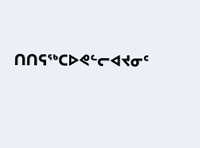ᑎᑎᕋᖅᑕᐅᕙᓪᓕᐊᔪᓂᑦ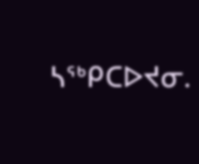ᓴᖅᑭᑕᐅᔪᓂ.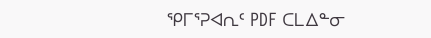ᕿᒥᕐᕈᐊᕆᑦ PDF ᑕᒪᐃᓐᓂ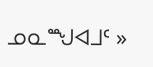ᓄᓇᙳᐊᒧᑦ »